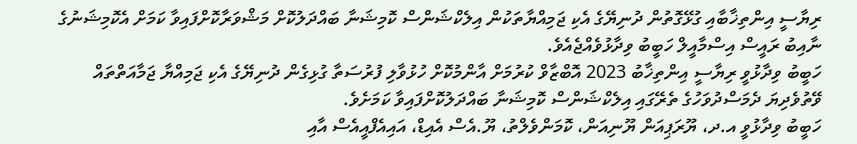ރިޔާސީ އިންތިޚާބާއި ގުޅޭގޮތުން ދުނިޔޭގެ އެކި ޖަމިއްޔާތަކުން އިލެކްޝަންސް ކޮމިޝަނާ ބައްދަލުކޮށް މަޝްވަރާކޮށްފައިވާ ކަމަށް އެކޮމިޝަނުގެ ނާއިބު ރައީސް އިސްމާއީލް ހަބީބު ވިދާޅުވެއްޖެއެވެ.
ހަބީބު ވިދާޅުވީ ރިޔާސީ އިންތިޚާބު 2023 އޮބްޒާވް ކުރުމަށް އާންމުކޮށް ހުޅުވާލި ފުރުސަތާ ގުޅިގެން ދުނިޔޭގެ އެކި ޖަމިއްޔާ ޖަމާއަތްތައް ވޭތުވެދިޔަ ދެމަސްދުވަހުގެ ތެރޭގައި އިލެކްޝަންސް ކޮމިޝަނާ ބައްދަލުކޮށްފައިވާ ކަމަށެވެ.
ހަބީބު ވިދާޅުވީ އ.ދ، ޔޫރަޕިއަން ޔޫނިއަން، ކޮމަންވެލްތު، ޔޫ.އެސް އެއިޑް، އައިއެފްއީއެސް އާއި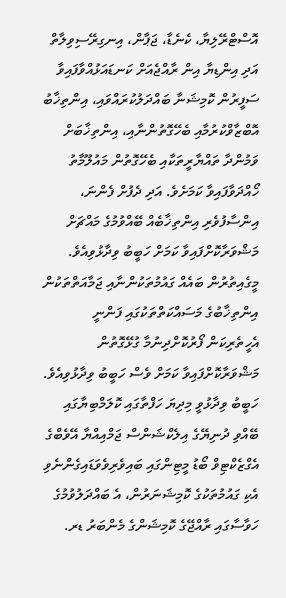އޮސްޓްރޭލިޔާ، ކެނެޑާ، ޖަޕާން، އިނގިރޭސިވިލާތް އަދި އިންޑިޔާ އިން ރާއްޖެއަށް ކަނޑައަޅުއްވާފައިވާ ސަފީރުން ކޮމިޝަނާ ބައްދަލުކުރައްވައި، އިންތިޚާބު އޮބްޒާވްކުރުމާއި ބެހޭގޮތުންނާއި، އިންތިޚާބަށް ވަމުންދާ ތައްޔާރީތަކާއި ބެހޭގޮތުން މައުލޫމާތު ހޯއްދަވާފައިވާ ކަމަށެވެ. އަދި ދެފުށް ފެންނަ، އިންސާފުވެރި އިންތިޚާބެއް ބޭއްވުމުގެ މައްޗަށް މަޝްވަރާކޮށްފައިވާ ކަމަށް ހަބީބު ވިދާޅުވިއެވެ. މީގެއިތުރުން ބައެއް ގައުމުތަކުންނާއި ޖަމާއަތްތަކުން އިންތިޚާބުގެ މަސައްކަތްތަކުގައި ފަންނީ އެހީތެރިކަން ފޯރުކޮށްދިނުމާ ގުޅޭގޮތުން މަޝްވަރާކޮށްފައިވާ ކަމަށް ވެސް ހަބީބު ވިދާޅުވިއެވެ.
ހަބީބު ވިދާޅުވީ މިދިޔަ ހަފްތާގައި ކޮލަމްބިޔާގައި ބޭއްވި ދުނިޔޭގެ އިލެކްޝަންސް ޖަމްއިއްޔާ އޭވެބްގެ އެގްޒެކްޓިވް ބޯޑު މީޓިންގައި ބައިވެރިވެވަޑައިގެންނެވި އެކި ގައުމުތަކުގެ ކޮމިޝަނަރުން، އެ ބައްދަލުވުމުގެ ހަވާސާގައި ރާއްޖޭގެ ކޮމިޝަންގެ މެންބަރު ޑރ.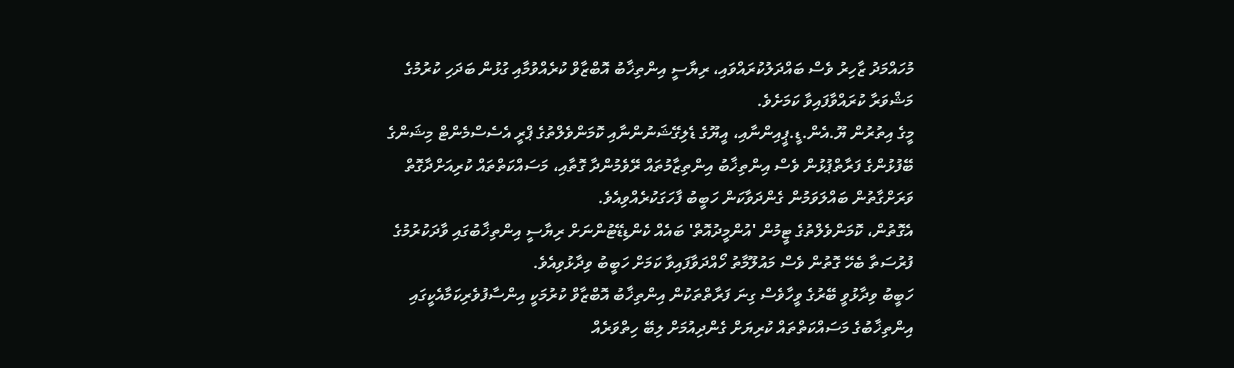މުހައްމަދު ޒާހިރު ވެސް ބައްދަލުކުރައްވައި، ރިޔާސީ އިންތިޚާބު އޮބްޒާވް ކުރެއްވުމާއި ގުޅުން ބަދަހި ކުރުމުގެ މަޝްވަރާ ކުރައްވާފައިވާ ކަމަށެވެ.
މީގެ އިތުރުން ޔޫ.އެން.ޑީ.ޕީއިންނާއި، އީޔޫގެ ޑެލިގޭޝަނުންނާއި ކޮމަންވެލްތުގެ ޕްރީ އެސެސްމެންޓް މިޝަންގެ ބޭފުޅުންގެ ފަރާތްޕުޅުން ވެސް އިންތިޚާބު އިންތިޒާމުތައް ރޭވެމުންދާ ގޮތާއި، މަސައްކަތްތައް ކުރިއަށްދާގޮތް ވަރަށްގާތުން ބައްލަވަމުން ގެންދަވާކަން ހަބީބު ފާހަގަކުރެއްވިއެވެ.
އެގޮތުން، ކޮމަންވެލްތުގެ ޓީމުން 'އުންމީދުއޮތް' ބައެއް ކެންޑިޑޭޓުންނަށް ރިޔާސީ އިންތިޚާބުގައި ވާދަކުރުމުގެ ފުރުސަތާ ބެހޭ ގޮތުން ވެސް މައުލޫމާތު ހޯއްދަވާފައިވާ ކަމަށް ހަބީބު ވިދާޅުވިއެވެ.
ހަބީބު ވިދާޅުވީ ބޭރުގެ ވީހާވެސް ގިނަ ފަރާތްތަކުން އިންތިޚާބު އޮބްޒާވް ކުރުމަކީ އިންސާފުވެރިކަމާއެކީގައި އިންތިޚާބުގެ މަސައްކަތްތައް ކުރިޔަށް ގެންދިއުމަށް ލިބޭ ހިތްވަރެއް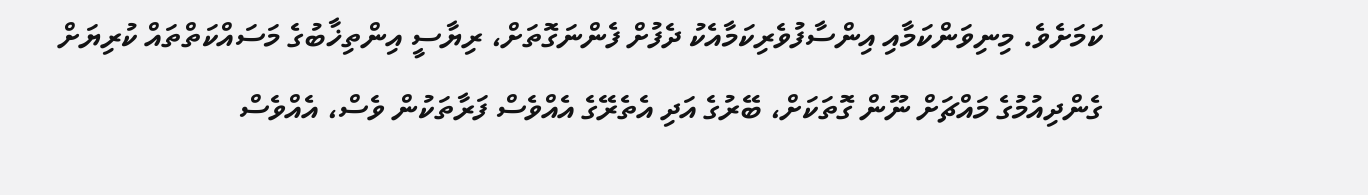ކަމަށެވެ. މިނިވަންކަމާއި އިންސާފުވެރިކަމާއެކު ދެފުށް ފެންނަގޮތަށް، ރިޔާސީ އިންތިޚާބުގެ މަސައްކަތްތައް ކުރިޔަށް ގެންދިއުމުގެ މައްޗަށް ނޫން ގޮތަކަށް، ބޭރުގެ އަދި އެތެރޭގެ އެއްވެސް ފަރާތަކުން ވެސް، އެއްވެސް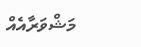މަޝްވަރާއެއް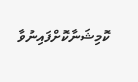ކޮމިޝަނާކޮށްފައިނުވާ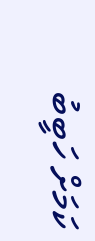ކަމަށް ހަބީބު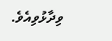ވިދާޅުވިއެވެ.